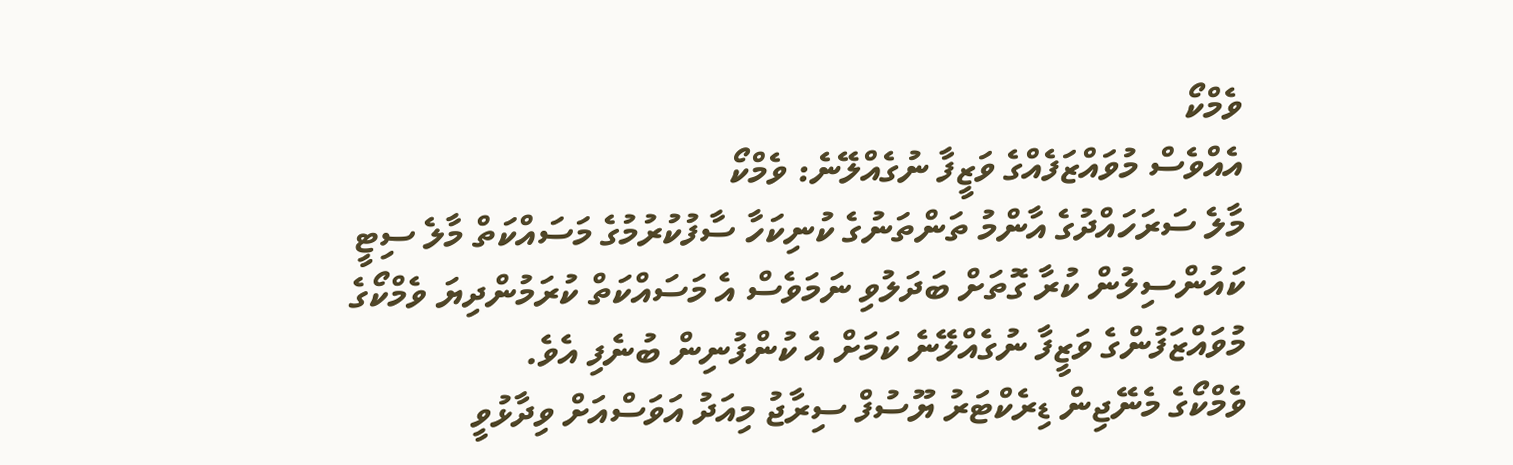ވެމްކޯ
އެއްވެސް މުވައްޒަފެއްގެ ވަޒީފާ ނުގެއްލޭނެ: ވެމްކޯ
މާލެ ސަރަހައްދުގެ އާންމު ތަންތަނުގެ ކުނިކަހާ ސާފުކުރުމުގެ މަސައްކަތް މާލެ ސިޓީ ކައުންސިލުން ކުރާ ގޮތަށް ބަދަލުވި ނަމަވެސް އެ މަސައްކަތް ކުރަމުންދިޔަ ވެމްކޯގެ މުވައްޒަފުންގެ ވަޒީފާ ނުގެއްލޭނެ ކަމަށް އެ ކުންފުނިން ބުނެފި އެވެ.
ވެމްކޯގެ މެނޭޖިން ޑިރެކްޓަރު ޔޫސުފް ސިރާޖު މިއަދު އަވަސްއަށް ވިދާޅުވީ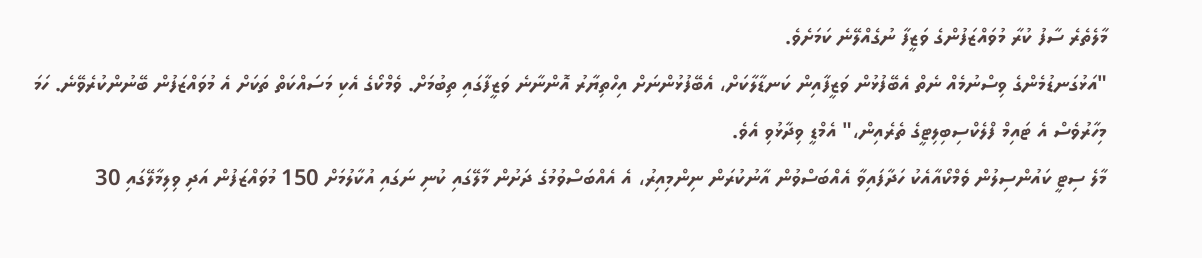މާލެތެރެ ސާފު ކުރާ މުވައްޒަފުންގެ ވަޒީފާ ނުގެއްލޭނެ ކަމަށެވެ.
"އަޅުގަނޑުމެންގެ ވިސްނުމެއް ނެތް އެބޭފުޅުން ވަޒީފާއިން ކަނޑާލާކަށް، އެބޭފުޅުންނަށް އިހްތިޔާރު އޮންނާނެ ވަޒީފާގައި ތިބުމަށް. ވެމްކޯގެ އެކި މަސައްކަތް ތަކަށް އެ މުވައްޒަފުން ބޭނުންކުރެވޭނެ. ހަމަ މިހާރުވެސް އެ ޓައިމް ފްލެކްސިބިލިޓީގެ ތެރެއިން،" އެމްޑީ ވިދާޅުވި އެވެ.
މާލެ ސިޓީ ކައުންސިލުން ވެމްކޯއާއެކު ހަދާފައިވާ އެއްބަސްވުން އާނުކުރަން ނިންމިއިރު، އެ އެއްބަސްވުމުގެ ދަށުން މާލޭގައި ކުނި ނަގައި އުކާލުމަށް 150 މުވައްޒަފުން އަދި ވިލިމާލޭގައި 30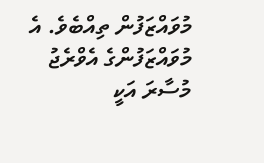މުވައްޒަފުން ތިއްބެވެ. އެ މުވައްޒަފުންގެ އެވްރެޖު މުސާރަ އަކީ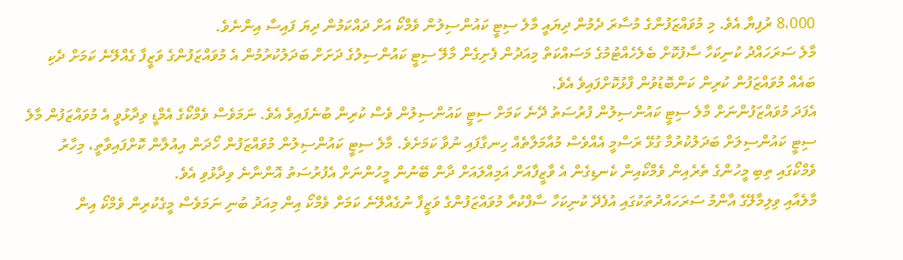8،000 ރުފިޔާ އެވެ. މި މުވައްޒަފުންގެ މުސާރަ ދެމުން ދިޔައީ މާލެ ސިޓީ ކައުންސިލުން ވެމްކޯ އަށް ދައްކަމުން ދިޔަ ފައިސާ އިންނެވެ.
މާލެ ސަރަހައްދު ކުނިކަހާ ސާފުކޮށް ބެލެހެއްޓުމުގެ މަސައްކަތް މިއަދުން ފެށިގެން މާލޭ ސިޓީ ކައުންސިލުގެ ދަށަށް ބަދަލުކުރުމުން އެ މުވައްޒަފުންގެ ވަޒީފާ ގެއްލޭނެ ކަމަށް ދެކި ބައެއް މުވައްޒަފުން ކުރިން ކަންބޮޑުވުން ފާޅުކޮށްފައިވެ އެވެ.
އެފަދަ މުވައްޒަފުންނަށް މާލެ ސިޓީ ކައުންސިލުން ފުރުސަތު ދޭނެ ކަމަށް ސިޓީ ކައުންސިލުން ވެސް ކުރިން ބުނެފައިވެ އެވެ. ނަމަވެސް ވެމްކޯގެ އެމްޑީ ވިދާޅުވީ އެ މުވައްޒަފުން މާލެ ސިޓީ ކައުންސިލަށް ބަދަލުކުރުމާ ގުޅޭ ރަސްމީ އެއްވެސް މުއާމަލާތެއް ހިނގާފައި ނުވާ ކަމަށެވެ. މާލެ ސިޓީ ކައުންސިލުން މުވައްޒަފުން ހޯދަން އިއުލާން ކޮށްފައިވާތީ، މިހާރު ވެމްކޯގައި ތިބި މީހުންގެ ތެރެއިން ވެމްކޯއިން ކެނޑިގެން އެ ވާޒީފާއަށް އަމިއްލައަށް ދާން ބޭނުން މީހުންނަށް އެފުރުސަތު އޮންނާނެ ވިދާޅުވި އެވެ.
މާލެއާއި ވިލިމާލޭގެ އާންމު ސަރަހައްދުތަކުގައި އުފެދޭ ކުނިކަހާ ސާފްކުރާ މުވައްޒަފުންގެ ވަޒީފާ ނުގެއްލޭނެ ކަމަށް ވެމްކޯ އިން މިއަދު ބުނި ނަމަވެސް މީގެކުރިން ވެމްކޯ އިން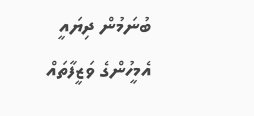ބުނަމުން ދިޔައީ އެމީހުންގެ ވަޒީފާތައް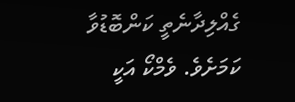ގެއްލިދާނެތީ ކަންބޮޑުވާ ކަމަށެވެ. ވެމްކޯ އަކީ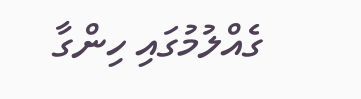ގެއްލުމުގައި ހިންގާ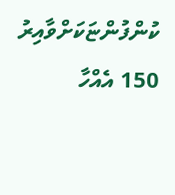ކުންފުންޏަކަށްވާއިރު 150 އެއްހާ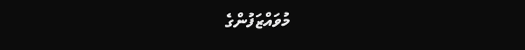މުވައްޒަފުންގެ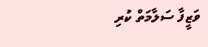ވަޒީފާ ސަލާމަތް ކުރި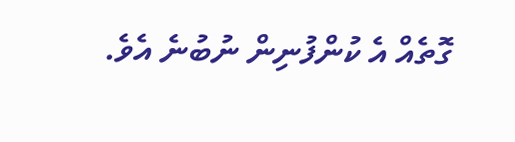ގޮތެއް އެ ކުންފުނިން ނުބުނެ އެވެ.